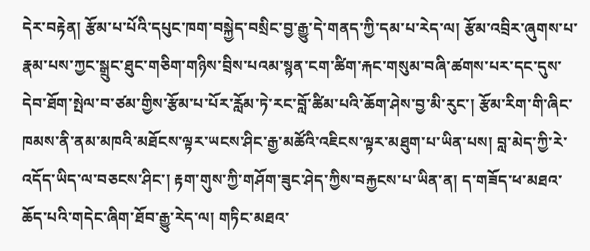དེར་བརྟེན། རྩོམ་པ་པོའི་དཔུང་ཁག་བསྐྱེད་བསྲིང་བྱ་རྒྱུ་དེ་གནད་ཀྱི་དམ་པ་རེད་ལ། རྩོམ་འབྲིར་ཞུགས་པ་རྣམ་པས་ཀྱང་སྒྲུང་ཐུང་གཅིག་གཉིས་བྲིས་པའམ་སྙན་ངག་ཚིག་རྐང་གསུམ་བཞི་ཚགས་པར་དང་དུས་དེབ་ཐོག་སྤེལ་བ་ཙམ་གྱིས་རྩོམ་པ་པོར་རློམ་ཏེ་རང་བློ་ཚིམ་པའི་ཆོག་ཤེས་བྱ་མི་རུང་། རྩོམ་རིག་གི་ཞིང་ཁམས་ནི་ནམ་མཁའི་མཐོངས་ལྟར་ཡངས་ཤིང་རྒྱ་མཚོའི་འཇིངས་ལྟར་མཐུག་པ་ཡིན་པས། བླ་མེད་ཀྱི་རེ་འདོད་ཡིད་ལ་བཅངས་ཤིང་། རྟག་གུས་ཀྱི་གཤོག་ཟུང་ཤེད་ཀྱིས་བརྐྱངས་པ་ཡིན་ན། ད་གཟོད་ཕ་མཐའ་ཆོད་པའི་གདེང་ཞིག་ཐོབ་རྒྱུ་རེད་ལ། གཏིང་མཐའ་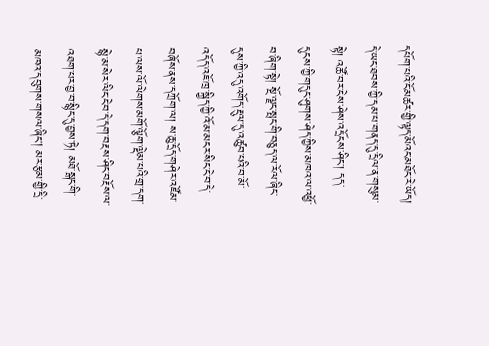དཔོག་པའི་ངོ་མཚར་གྱི་ལྟད་མོའང་མཐོང་རེ་ཡོད། དེ་ཡང་ཐབས་ཀྱི་དམ་པ་གནད་དུ་དྲིལ་ན་གསུམ་སྟེ། འཚོ་བར་ངེས་ཤེས་འདྲོངས་ཤིང་། དད་དུངས་ཀྱི་གདུང་ཤུགས་ཤེད་ཀྱིས་མཁའ་ལ་འཕྱོ་བ་ཞིག་སྟེ། སྔོ་ལྗང་སྤང་གི་བཅུད་ལ་རོལ་ཞིང་དུས་ཀྱི་འདུ་འགོད་རྡུལ་དུ་འཚུབ་པའི་བ་མོ་འདོད་འཇོ་ཁྲ་སྐྱིད་ཀྱི་འོ་མ་མངར་སིང་ངེ་བ་དེ་བཞོས་ནས་དཀྲོག་ལ། ས་ཆུ་དྲོད་གཤེར་འཛོམ་པ་ལས་ལོ་ལེགས་མགོ་ལྕོག་ལྡེམ་པའི་གྲ་དག་སྙེ་མ་སེར་ལིང་ངེ་བ་དེ་དག་བརྔས་ཤིང་བརྔོས་ལ་འཐག་པར་བྱ་བ་སྙིང་དུ་བྱས་ཏེ། མཐོ་སྒང་གི་མཁའ་དབུགས་གསལ་ཞིང། མར་རྩམ་གྱི་དྲི་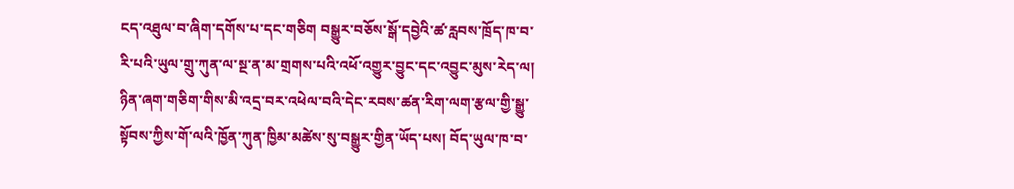ངད་འཐུལ་བ་ཞིག་དགོས་པ་དང་གཅིག བསྒྱུར་བཅོས་སྒོ་དབྱེའི་ཚ་རླབས་ཁྲོད་ཁ་བ་རི་པའི་ཡུལ་གྲུ་ཀུན་ལ་སྔ་ན་མ་གྲགས་པའི་འཕོ་འགྱུར་བྱུང་དང་འབྱུང་མུས་རེད་ལ། ཉིན་ཞག་གཅིག་གིས་མི་འདྲ་བར་འཕེལ་བའི་དེང་རབས་ཚན་རིག་ལག་རྩལ་གྱི་སྒྱུ་སྟོབས་ཀྱིས་གོ་ལའི་ཁྱོན་ཀུན་ཁྱིམ་མཚེས་སུ་བསྒྱུར་གྱིན་ཡོད་པས། བོད་ཡུལ་ཁ་བ་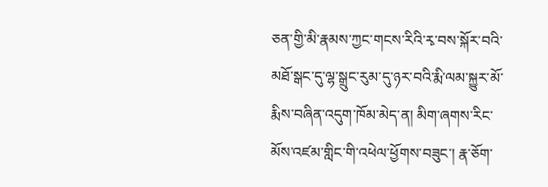ཅན་གྱི་མི་རྣམས་ཀྱང་གངས་རིའི་རྭ་བས་སྐོར་བའི་མཐོ་སྒང་དུ་ལྷ་སྒྲུང་རུམ་དུ་ཉར་བའི་རྨི་ལམ་སྐྱུར་མོ་རྨིས་བཞིན་འདུག་ཁོམ་མེད་ན། མིག་ཞགས་རིང་མོས་འཛམ་གླིང་གི་འཕེལ་ཕྱོགས་བཟུང་། རྣ་ཅོག་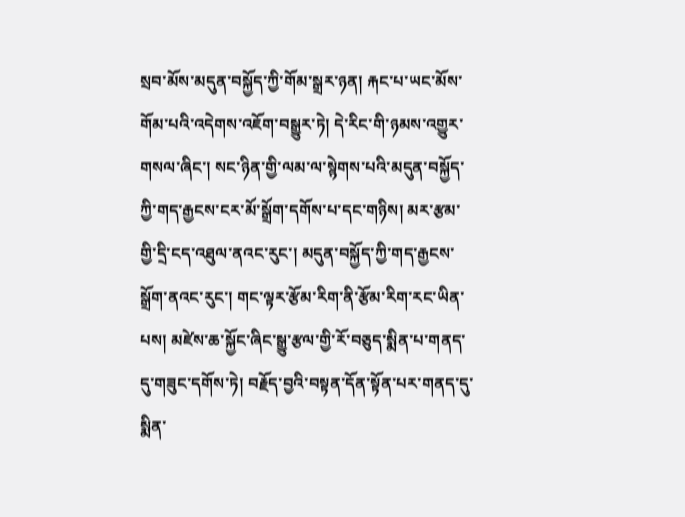སྲབ་མོས་མདུན་བསྐྱོད་ཀྱི་གོམ་སྒྲར་ཉན། རྐང་པ་ཡང་མོས་གོམ་པའི་འདེགས་འཇོག་བསྒྱུར་ཏེ། དེ་རིང་གི་ཉམས་འགྱུར་གསལ་ཞིང་། སང་ཉིན་གྱི་ལམ་ལ་སྙེགས་པའི་མདུན་བསྐྱོད་ཀྱི་གད་རྒྱངས་ངར་མོ་སྒྲོག་དགོས་པ་དང་གཉིས། མར་རྩམ་གྱི་དྲི་ངད་འཐུལ་ནའང་རུང་། མདུན་བསྐྱོད་ཀྱི་གད་རྒྱངས་སྒྲོག་ནའང་རུང་། གང་ལྟར་རྩོམ་རིག་ནི་རྩོམ་རིག་རང་ཡིན་པས། མཛེས་ཆ་སྐྱོང་ཞིང་སྒྱུ་རྩལ་གྱི་རོ་བཅུད་སྨིན་པ་གནད་དུ་གཟུང་དགོས་ཏེ། བརྗོད་བྱའི་བསྟན་དོན་སྟོན་པར་གནད་དུ་སྨིན་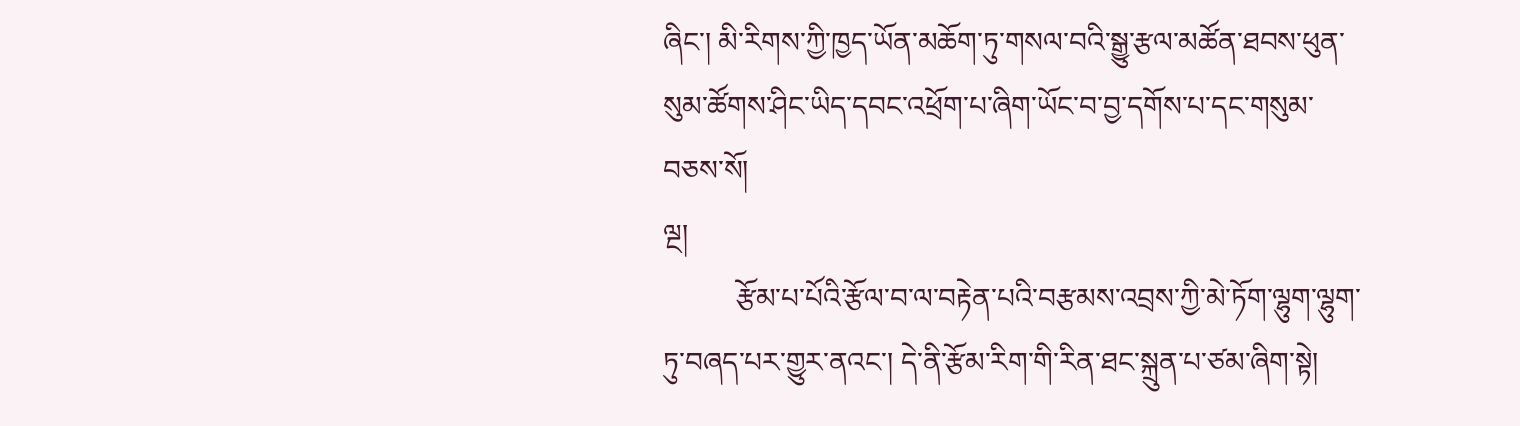ཞིང་། མི་རིགས་ཀྱི་ཁྱད་ཡོན་མཆོག་ཏུ་གསལ་བའི་སྒྱུ་རྩལ་མཚོན་ཐབས་ཕུན་སུམ་ཚོགས་ཤིང་ཡིད་དབང་འཕྲོག་པ་ཞིག་ཡོང་བ་བྱ་དགོས་པ་དང་གསུམ་བཅས་སོ།
ལྔ།
          རྩོམ་པ་པོའི་རྩོལ་བ་ལ་བརྟེན་པའི་བརྩམས་འབྲས་ཀྱི་མེ་ཏོག་ལྷུག་ལྷུག་ཏུ་བཞད་པར་གྱུར་ནའང་། དེ་ནི་རྩོམ་རིག་གི་རིན་ཐང་སྐྲུན་པ་ཙམ་ཞིག་སྟེ།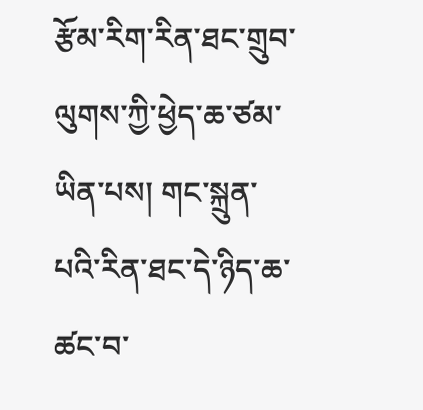རྩོམ་རིག་རིན་ཐང་གྲུབ་ལུགས་ཀྱི་ཕྱེད་ཆ་ཙམ་ཡིན་པས། གང་སྐྲུན་པའི་རིན་ཐང་དེ་ཉིད་ཆ་ཚང་བ་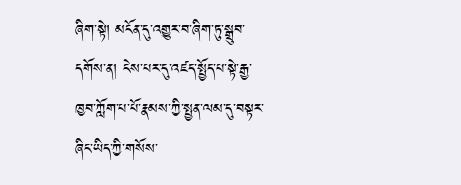ཞིག་སྟེ། མངོན་དུ་འགྱུར་བ་ཞིག་ཏུ་སྒྲུབ་དགོས་ན། ངེས་པར་དུ་འཛད་སྤྱོད་པ་སྟེ་རྒྱ་ཁྱབ་ཀློག་པ་པོ་རྣམས་ཀྱི་སྤྱན་ལམ་དུ་བསྟར་ཞིང་ཡིད་ཀྱི་གསོས་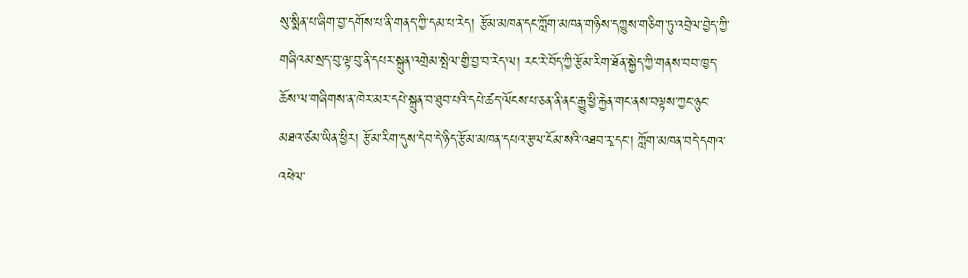སུ་སྨིན་པ་ཞིག་བྱ་དགོས་པ་ནི་གནད་ཀྱི་དམ་པ་རེད། རྩོམ་མཁན་དང་ཀློག་མཁན་གཉིས་དཀྱུས་གཅིག་ཏུ་འབྲེལ་བྱེད་ཀྱི་གཞིའམ་སྲད་བུ་ལྟ་བུ་ནི་དཔར་སྐྲུན་འགྲེམ་སྤེལ་གྱི་བྱ་བ་རེད་ལ། རང་རེ་བོད་ཀྱི་རྩོམ་རིག་ཐོན་སྐྱེད་ཀྱི་གནས་བབ་ཁྱད་ཆོས་ལ་གཞིགས་ན་ཁེར་མར་དཔེ་སྐྲུན་བ་ཐུབ་པའི་དཔེ་ཚད་ལོངས་པ་ཅན་ནི་ནང་རྒྱུ་ཕྱི་རྐྱེན་གང་ནས་བལྟས་ཀྱང་ཉུང་མཐའ་ཙམ་ཡིན་ཕྱིར། རྩོམ་རིག་དུས་དེབ་དེ་ཉིད་རྩོམ་མཁན་དཔའ་རྩལ་ངོམ་སའི་འཐབ་རྭ་དང་། ཀློག་མཁན་བདེ་དགའ་འཕེལ་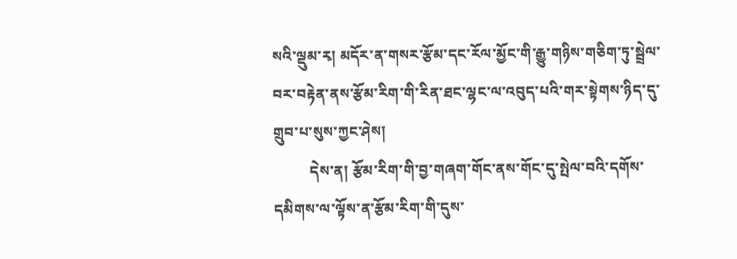སའི་ལྡུམ་རྭ། མདོར་ན་གསར་རྩོམ་དང་རོལ་མྱོང་གི་རྒྱུ་གཉིས་གཅིག་ཏུ་སྦྲེལ་བར་བརྟེན་ནས་རྩོམ་རིག་གི་རིན་ཐང་ལྷང་ལ་འབུད་པའི་གར་སྟེགས་ཉིད་དུ་གྲུབ་པ་སུས་ཀྱང་ཤེས།
          དེས་ན། རྩོམ་རིག་གི་བྱ་གཞག་གོང་ནས་གོང་དུ་སྤེལ་བའི་དགོས་དམིགས་ལ་ལྟོས་ན་རྩོམ་རིག་གི་དུས་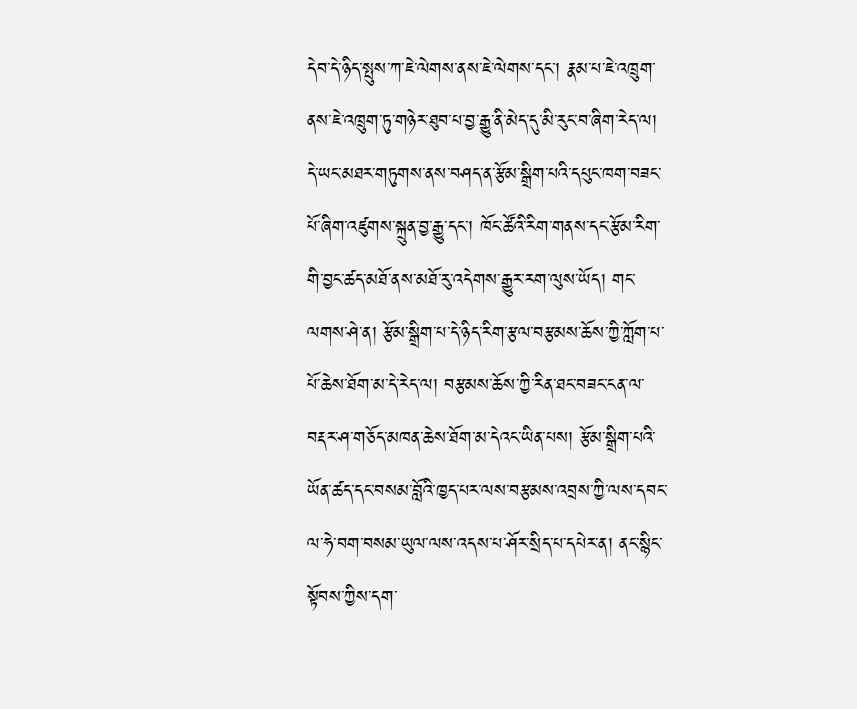དེབ་དེ་ཉིད་སྤུས་ཀ་ཇེ་ལེགས་ནས་ཇེ་ལེགས་དང་། རྣམ་པ་ཇེ་འཁྲུག་ནས་ཇེ་འཁྲུག་ཏུ་གཉེར་ཐུབ་པ་བྱ་རྒྱུ་ནི་མེད་དུ་མི་རུང་བ་ཞིག་རེད་ལ། དེ་ཡང་མཐར་གཏུགས་ནས་བཤད་ན་རྩོམ་སྒྲིག་པའི་དཔུང་ཁག་བཟང་པོ་ཞིག་འཛུགས་སྐྲུན་བྱ་རྒྱུ་དང་། ཁོང་ཚོའི་རིག་གནས་དང་རྩོམ་རིག་གི་བྱང་ཚད་མཐོ་ནས་མཐོ་རུ་འདེགས་རྒྱུར་རག་ལུས་ཡོད། གང་ལགས་ཤེ་ན། རྩོམ་སྒྲིག་པ་དེ་ཉིད་རིག་རྩལ་བརྩམས་ཆོས་ཀྱི་ཀློག་པ་པོ་ཆེས་ཐོག་མ་དེ་རེད་ལ། བརྩམས་ཆོས་ཀྱི་རིན་ཐང་བཟང་ངན་ལ་བརྡར་ཤ་གཅོད་མཁན་ཆེས་ཐོག་མ་དེའང་ཡིན་པས། རྩོམ་སྒྲིག་པའི་ཡོན་ཚད་དང་བསམ་བློའི་ཁྱད་པར་ལས་བརྩམས་འབྲས་ཀྱི་ལས་དབང་ལ་ཧེ་བག་བསམ་ཡུལ་ལས་འདས་པ་ཤོར་སྲིད་པ་དཔེར་ན། ནང་སྙིང་སྟོབས་ཀྱིས་དག་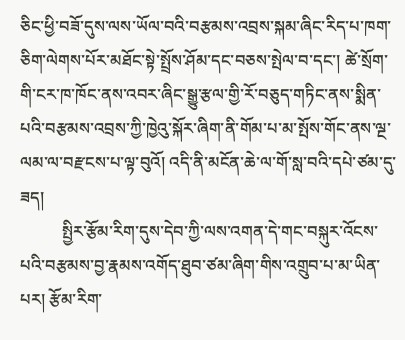ཅིང་ཕྱི་བཟོ་དུས་ལས་ཡོལ་བའི་བརྩམས་འབྲས་སྐམ་ཞིང་རིད་པ་ཁག་ཅིག་ལེགས་པོར་མཐོང་སྟེ་སྤྲོས་ཤོམ་དང་བཅས་སྤེལ་བ་དང་། ཚེ་སྲོག་གི་ངར་ཁ་ཁོང་ནས་འབར་ཞིང་སྒྱུ་རྩལ་གྱི་རོ་བཅུད་གཏིང་ནས་སྨིན་པའི་བརྩམས་འབྲས་ཀྱི་ཁྱེའུ་སྐོར་ཞིག་ནི་གོམ་པ་མ་སྤོས་གོང་ནས་ལྔ་ལམ་ལ་བརྫངས་པ་ལྟ་བུའོ། འདི་ནི་མངོན་ཆེ་ལ་གོ་སླ་བའི་དཔེ་ཙམ་དུ་ཟད།
          སྤྱིར་རྩོམ་རིག་དུས་དེབ་ཀྱི་ལས་འགན་དེ་གང་བསྐུར་འོངས་པའི་བརྩམས་བྱ་རྣམས་འགོད་ཐུབ་ཙམ་ཞིག་གིས་འགྲུབ་པ་མ་ཡིན་པར། རྩོམ་རིག་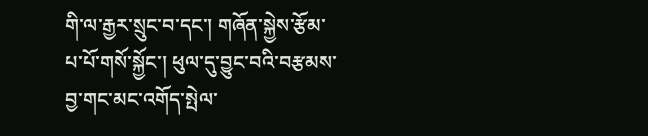གི་ལ་རྒྱར་སྲུང་བ་དང་། གཞོན་སྐྱེས་རྩོམ་པ་པོ་གསོ་སྐྱོང་། ཕུལ་དུ་བྱུང་བའི་བརྩམས་བྱ་གང་མང་འགོད་སྤེལ་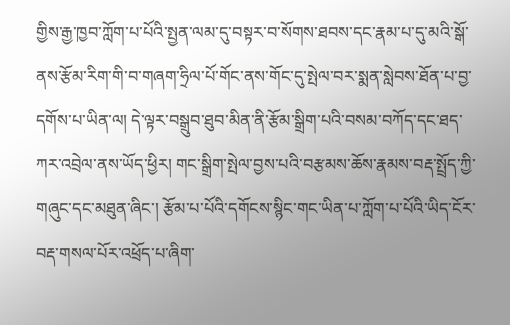གྱིས་རྒྱ་ཁྱབ་ཀློག་པ་པོའི་སྤྱན་ལམ་དུ་བསྟར་བ་སོགས་ཐབས་དང་རྣམ་པ་དུ་མའི་སྒོ་ནས་རྩོམ་རིག་གི་བ་གཞག་ཧྲིལ་པོ་གོང་ནས་གོང་དུ་སྤེལ་བར་སྨན་སླེབས་ཐོན་པ་བྱ་དགོས་པ་ཡིན་ལ། དེ་ལྟར་བསྒྲུབ་ཐུབ་མིན་ནི་རྩོམ་སྒྲིག་པའི་བསམ་བཀོད་དང་ཐད་ཀར་འབྲེལ་ནས་ཡོད་ཕྱིར། གང་སྒྲིག་སྤེལ་བྱས་པའི་བརྩམས་ཆོས་རྣམས་བརྡ་སྤྲོད་ཀྱི་གཞུང་དང་མཐུན་ཞིང་། རྩོམ་པ་པོའི་དགོངས་སྙིང་གང་ཡིན་པ་ཀློག་པ་པོའི་ཡིད་ངོར་བརྡ་གསལ་པོར་འཕྲོད་པ་ཞིག་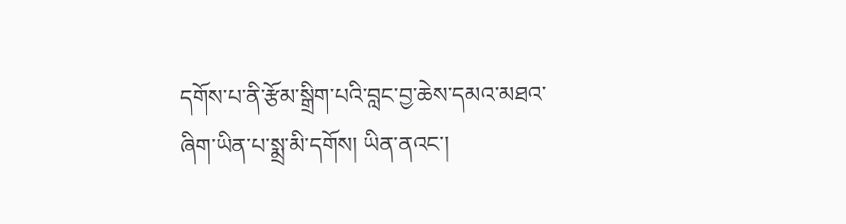དགོས་པ་ནི་རྩོམ་སྒྲིག་པའི་བླང་བྱ་ཆེས་དམའ་མཐའ་ཞིག་ཡིན་པ་སྨྲ་མི་དགོས། ཡིན་ནའང་།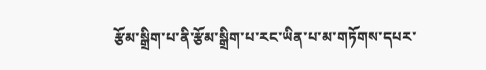རྩོམ་སྒྲིག་པ་ནི་རྩོམ་སྒྲིག་པ་རང་ཡིན་པ་མ་གཏོགས་དཔར་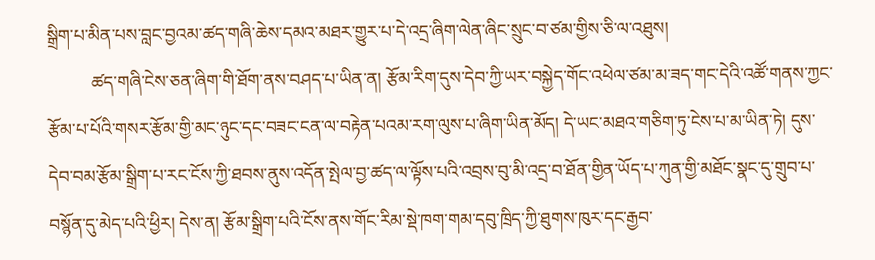སྒྲིག་པ་མིན་པས་བླང་བྱའམ་ཚད་གཞི་ཆེས་དམའ་མཐར་གྱུར་པ་དེ་འདྲ་ཞིག་ལེན་ཞིང་སྲུང་བ་ཙམ་གྱིས་ཅི་ལ་འཐུས།
          ཚད་གཞི་ངེས་ཅན་ཞིག་གི་ཐོག་ནས་བཤད་པ་ཡིན་ན། རྩོམ་རིག་དུས་དེབ་ཀྱི་ཡར་བསྐྱེད་གོང་འཕེལ་ཙམ་མ་ཟད་གང་དེའི་འཚོ་གནས་ཀྱང་རྩོམ་པ་པོའི་གསར་རྩོམ་གྱི་མང་ཉུང་དང་བཟང་ངན་ལ་བརྟེན་པའམ་རག་ལུས་པ་ཞིག་ཡིན་མོད། དེ་ཡང་མཐའ་གཅིག་ཏུ་ངེས་པ་མ་ཡིན་ཏེ། དུས་དེབ་བམ་རྩོམ་སྒྲིག་པ་རང་ངོས་ཀྱི་ཐབས་ནུས་འདོན་སྤེལ་བྱ་ཚད་ལ་ལྟོས་པའི་འབྲས་བུ་མི་འདྲ་བ་ཐོན་གྱིན་ཡོད་པ་ཀུན་གྱི་མཐོང་སྣང་དུ་གྲུབ་པ་བསྙོན་དུ་མེད་པའི་ཕྱིར། དེས་ན། རྩོམ་སྒྲིག་པའི་ངོས་ནས་གོང་རིམ་སྡེ་ཁག་གམ་དབུ་ཁྲིད་ཀྱི་ཐུགས་ཁུར་དང་རྒྱབ་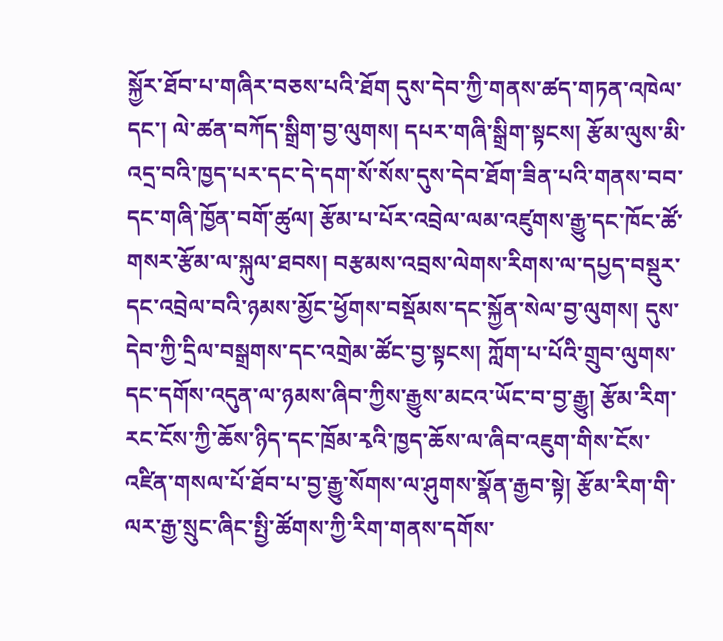སྐྱོར་ཐོབ་པ་གཞིར་བཅས་པའི་ཐོག དུས་དེབ་ཀྱི་གནས་ཚད་གཏན་འཁེལ་དང་། ལེ་ཚན་བཀོད་སྒྲིག་བྱ་ལུགས། དཔར་གཞི་སྒྲིག་སྟངས། རྩོམ་ལུས་མི་འདྲ་བའི་ཁྱད་པར་དང་དེ་དག་སོ་སོས་དུས་དེབ་ཐོག་ཟིན་པའི་གནས་བབ་དང་གཞི་ཁྱོན་བགོ་ཚུལ། རྩོམ་པ་པོར་འབྲེལ་ལམ་འཛུགས་རྒྱུ་དང་ཁོང་ཚོ་གསར་རྩོམ་ལ་སྐུལ་ཐབས། བརྩམས་འབྲས་ལེགས་རིགས་ལ་དཔྱད་བསྡུར་དང་འབྲེལ་བའི་ཉམས་མྱོང་ཕྱོགས་བསྡོམས་དང་སྐྱོན་སེལ་བྱ་ལུགས། དུས་དེབ་ཀྱི་དྲིལ་བསྒྲགས་དང་འགྲེམ་ཚོང་བྱ་སྟངས། ཀློག་པ་པོའི་གྲུབ་ལུགས་དང་དགོས་འདུན་ལ་ཉམས་ཞིབ་ཀྱིས་རྒྱུས་མངའ་ཡོང་བ་བྱ་རྒྱུ། རྩོམ་རིག་རང་ངོས་ཀྱི་ཆོས་ཉིད་དང་ཁྲོམ་རྭའི་ཁྱད་ཆོས་ལ་ཞིབ་འཇུག་གིས་ངོས་འཛིན་གསལ་པོ་ཐོབ་པ་བྱ་རྒྱུ་སོགས་ལ་ཤུགས་སྣོན་རྒྱབ་སྟེ། རྩོམ་རིག་གི་ལར་རྒྱ་སྲུང་ཞིང་སྤྱི་ཚོགས་ཀྱི་རིག་གནས་དགོས་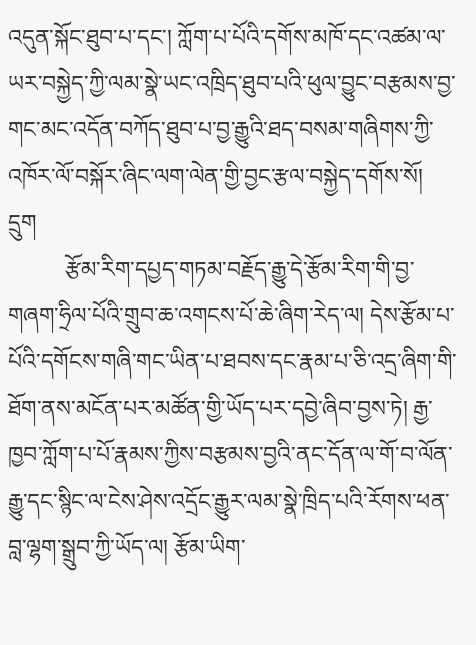འདུན་སྐོང་ཐུབ་པ་དང་། ཀློག་པ་པོའི་དགོས་མཁོ་དང་འཚམ་ལ་ཡར་བསྐྱེད་ཀྱི་ལམ་སྣེ་ཡང་འཁྲིད་ཐུབ་པའི་ཕུལ་བྱུང་བརྩམས་བྱ་གང་མང་འདོན་བཀོད་ཐུབ་པ་བྱ་རྒྱུའི་ཐད་བསམ་གཞིགས་ཀྱི་འཁོར་ལོ་བསྐོར་ཞིང་ལག་ལེན་གྱི་བྱང་རྩལ་བསྐྱེད་དགོས་སོ།
དྲུག
          རྩོམ་རིག་དཔྱད་གཏམ་བརྗོད་རྒྱུ་དེ་རྩོམ་རིག་གི་བྱ་གཞག་ཧྲིལ་པོའི་གྲུབ་ཆ་འགངས་པོ་ཆེ་ཞིག་རེད་ལ། དེས་རྩོམ་པ་པོའི་དགོངས་གཞི་གང་ཡིན་པ་ཐབས་དང་རྣམ་པ་ཅི་འདྲ་ཞིག་གི་ཐོག་ནས་མངོན་པར་མཚོན་གྱི་ཡོད་པར་དབྱེ་ཞིབ་བྱས་ཏེ། རྒྱ་ཁྱབ་ཀློག་པ་པོ་རྣམས་ཀྱིས་བརྩམས་བྱའི་ནང་དོན་ལ་གོ་བ་ལོན་རྒྱུ་དང་སྙིང་ལ་ངེས་ཤེས་འདྲོང་རྒྱུར་ལམ་སྣེ་ཁྲིད་པའི་རོགས་ཕན་བླ་ལྷག་སྒྲུབ་ཀྱི་ཡོད་ལ། རྩོམ་ཡིག་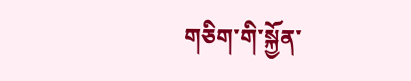གཅིག་གི་སྐྱོན་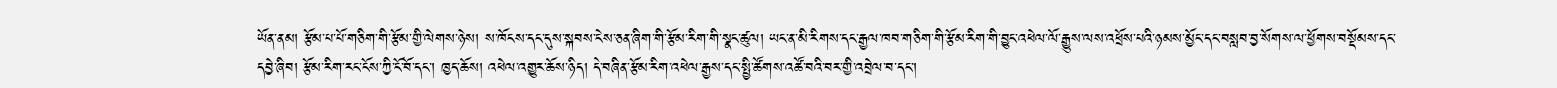ཡོན་ནམ། རྩོམ་པ་པོ་གཅིག་གི་རྩོམ་གྱི་ལེགས་ཉེས། ས་ཁོངས་དང་དུས་སྐབས་ངེས་ཅན་ཞིག་གི་རྩོམ་རིག་གི་སྣང་ཚུལ། ཡང་ན་མི་རིགས་དང་རྒྱལ་ཁབ་གཅིག་གི་རྩོམ་རིག་གི་བྱུང་འཕེལ་ལོ་རྒྱུས་ལས་འཕྲོས་པའི་ཉམས་མྱོང་དང་བསླབ་བྱ་སོགས་ལ་ཕྱོགས་བསྡོམས་དང་དབྱེ་ཞིབ། རྩོམ་རིག་རང་ངོས་ཀྱི་ངོ་བོ་དང་། ཁྱད་ཆོས། འཕེལ་འགྱུར་ཆོས་ཉིད། དེ་བཞིན་རྩོམ་རིག་འཕེལ་རྒྱས་དང་སྤྱི་ཚོགས་འཚོ་བའི་བར་གྱི་འབྲེལ་བ་དང་།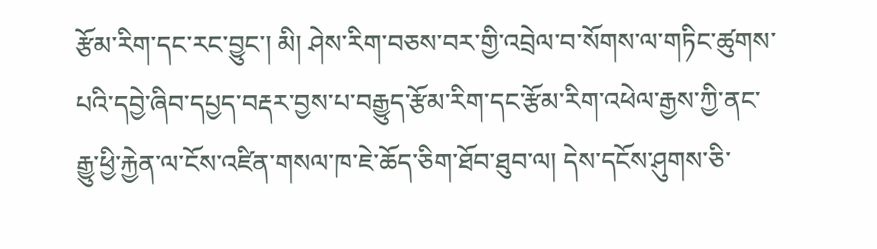རྩོམ་རིག་དང་རང་བྱུང་། མི། ཤེས་རིག་བཅས་བར་གྱི་འབྲེལ་བ་སོགས་ལ་གཏིང་ཚུགས་པའི་དབྱེ་ཞིབ་དཔྱད་བརྡར་བྱས་པ་བརྒྱུད་རྩོམ་རིག་དང་རྩོམ་རིག་འཕེལ་རྒྱས་ཀྱི་ནང་རྒྱུ་ཕྱི་རྐྱེན་ལ་ངོས་འཛིན་གསལ་ཁ་ཇེ་ཆོད་ཅིག་ཐོབ་ཐུབ་ལ། དེས་དངོས་ཤུགས་ཅི་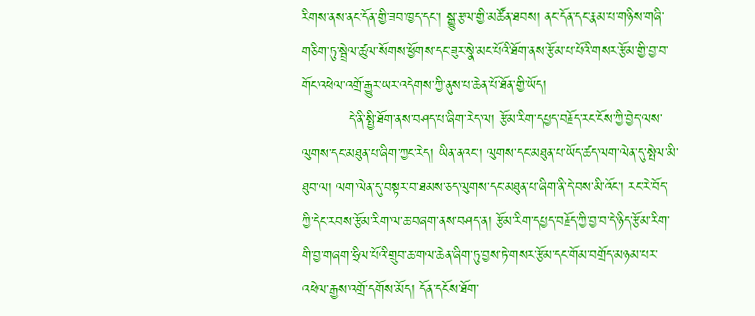རིགས་ནས་ནང་དོན་གྱི་ཟབ་ཁྱད་དང་། སྒྱུ་རྩལ་གྱི་མཚོན་ཐབས། ནང་དོན་དང་རྣམ་པ་གཉིས་གཞི་གཅིག་ཏུ་སྦྲེལ་ཚུལ་སོགས་ཕྱོགས་དང་ཟུར་སྣེ་མང་པོའི་ཐོག་ནས་རྩོམ་པ་པོའི་གསར་རྩོམ་གྱི་བྱ་བ་གོང་འཕེལ་འགྲོ་རྒྱུར་ཡར་འདེགས་ཀྱི་ནུས་པ་ཆེན་པོ་ཐོན་གྱི་ཡོད།
          དེ་ནི་སྤྱི་ཐོག་ནས་བཤད་པ་ཞིག་རེད་ལ། རྩོམ་རིག་དཔྱད་བརྗོད་རང་ངོས་ཀྱི་བྱེད་ལས་ལུགས་དང་མཐུན་པ་ཞིག་ཀྱང་རེད། ཡིན་ནའང་། ལུགས་དང་མཐུན་པ་ཡོད་ཚད་ལག་ལེན་དུ་སྤེལ་མི་ཐུབ་ལ། ལག་ལེན་དུ་བསྟར་བ་ཐམས་ཅད་ལུགས་དང་མཐུན་པ་ཞིག་ནི་དེ་བས་མི་འོང་། རང་རེ་བོད་ཀྱི་དེང་རབས་རྩོམ་རིག་ལ་ཆ་བཞག་ནས་བཤད་ན། རྩོམ་རིག་དཔྱད་བརྗོད་ཀྱི་བྱ་བ་དེ་ཉིད་རྩོམ་རིག་གི་བྱ་གཞག་ཧྲིལ་པོའི་གྲུབ་ཆ་གལ་ཆེན་ཞིག་ཏུ་བྱས་ཏེ་གསར་རྩོམ་དང་གོམ་བགྲོད་མཉམ་པར་འཕེལ་རྒྱས་འགྲོ་དགོས་མོད། དོན་དངོས་ཐོག་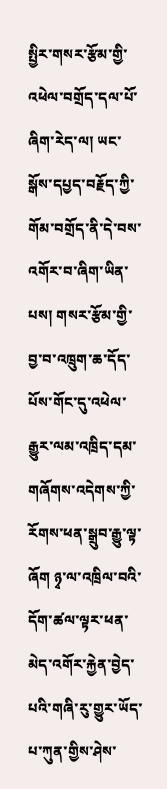སྤྱིར་གསར་རྩོམ་གྱི་འཕེལ་བགྲོད་དལ་པོ་ཞིག་རེད་ལ། ཡང་སྒོས་དཔྱད་བརྗོད་ཀྱི་གོམ་བགྲོད་ནི་དེ་བས་འགོར་བ་ཞིག་ཡིན་པས། གསར་རྩོམ་གྱི་བྱ་བ་འཁྲུག་ཆ་དོད་པོས་གོང་དུ་འཕེལ་རྒྱུར་ལམ་འཁྲིད་དམ་གཞོགས་འདེགས་ཀྱི་རོགས་ཕན་སྒྲུབ་རྒྱུ་ལྟ་ཞོག ཉྭ་ལ་འཁྲིལ་བའི་དོག་ཚལ་ལྟར་ཕན་མེད་འགོར་རྐྱེན་བྱེད་པའི་གཞི་རུ་གྱུར་ཡོད་པ་ཀུན་གྱིས་ཤེས་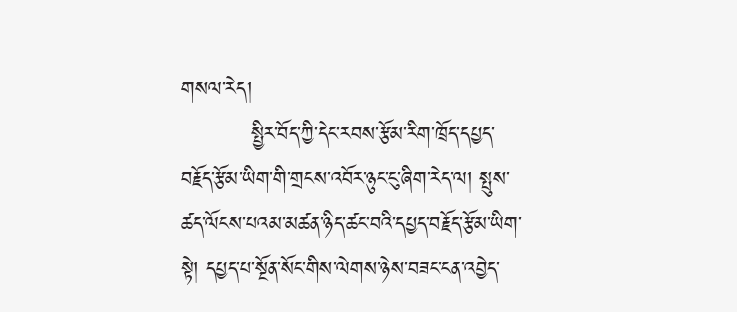གསལ་རེད།
          སྤྱིར་བོད་ཀྱི་དེང་རབས་རྩོམ་རིག་ཁྲོད་དཔྱད་བརྗོད་རྩོམ་ཡིག་གི་གྲངས་འབོར་ཉུང་ངུ་ཞིག་རེད་ལ། སྤུས་ཚད་ལོངས་པའམ་མཚན་ཉིད་ཚང་བའི་དཔྱད་བརྗོད་རྩོམ་ཡིག་སྟེ། དཔྱད་པ་སྔོན་སོང་གིས་ལེགས་ཉེས་བཟང་ངན་འབྱེད་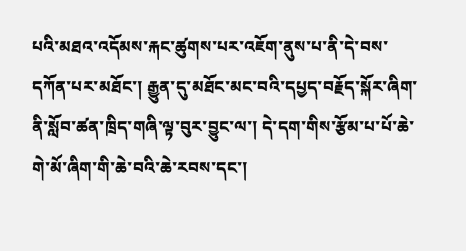པའི་མཐའ་འདོམས་རྐང་ཚུགས་པར་འཇོག་ནུས་པ་ནི་དེ་བས་དཀོན་པར་མཐོང་། རྒྱུན་དུ་མཐོང་མང་བའི་དཔྱད་བརྗོད་སྐོར་ཞིག་ནི་སློབ་ཚན་ཁྲིད་གཞི་ལྟ་བུར་བྱུང་ལ་། དེ་དག་གིས་རྩོམ་པ་པོ་ཆེ་གེ་མོ་ཞིག་གི་ཆེ་བའི་ཆེ་རབས་དང་།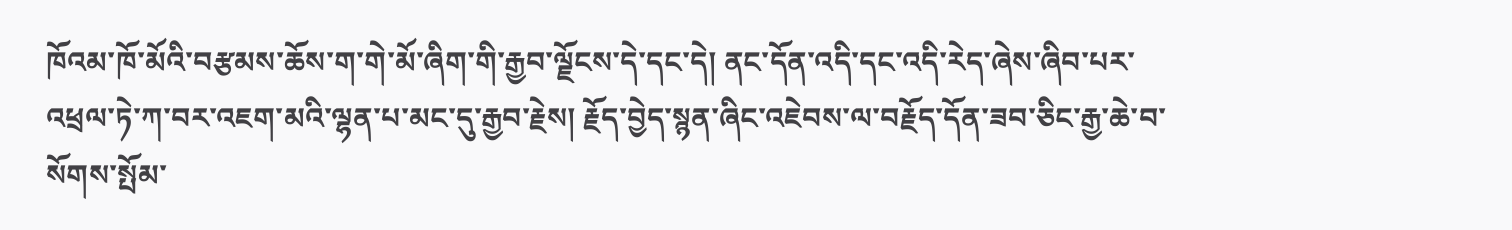ཁོའམ་ཁོ་མོའི་བརྩམས་ཆོས་ག་གེ་མོ་ཞིག་གི་རྒྱབ་ལྗོངས་དེ་དང་དེ། ནང་དོན་འདི་དང་འདི་རེད་ཞེས་ཞིབ་པར་འཕྲལ་ཏེ་ཀ་བར་འཇག་མའི་ལྷན་པ་མང་དུ་རྒྱབ་རྗེས། རྗོད་བྱེད་སྙན་ཞིང་འཇེབས་ལ་བརྗོད་དོན་ཟབ་ཅིང་རྒྱ་ཆེ་བ་སོགས་སྤོམ་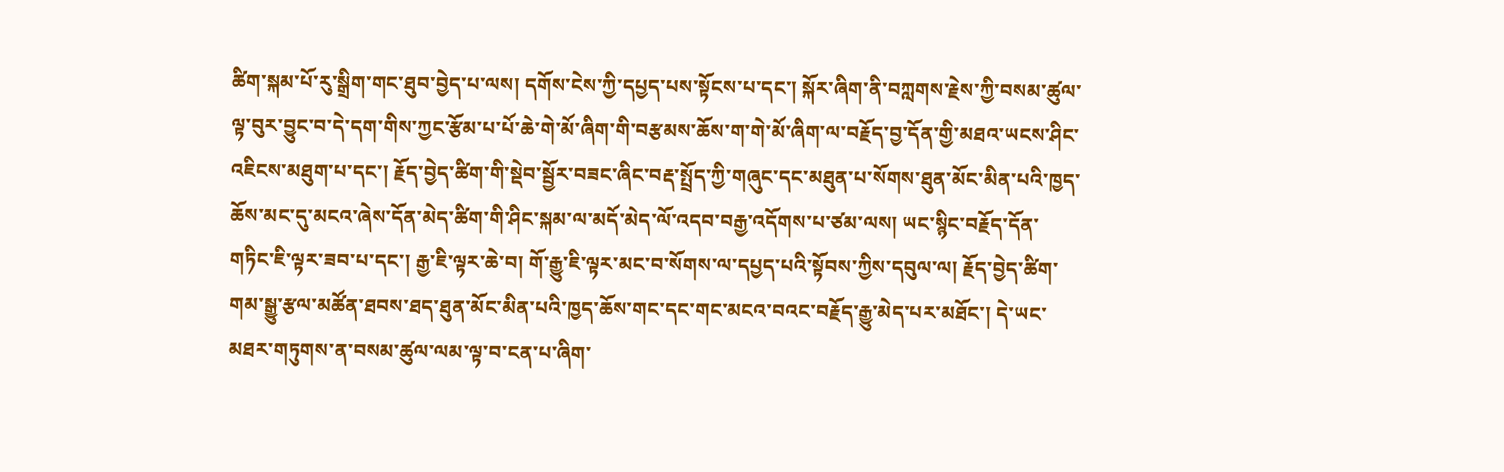ཚིག་སྐམ་པོ་རུ་སྒྲིག་གང་ཐུབ་བྱེད་པ་ལས། དགོས་ངེས་ཀྱི་དཔྱད་པས་སྟོངས་པ་དང་། སྐོར་ཞིག་ནི་བཀླགས་རྗེས་ཀྱི་བསམ་ཚུལ་ལྟ་བུར་བྱུང་བ་དེ་དག་གིས་ཀྱང་རྩོམ་པ་པོ་ཆེ་གེ་མོ་ཞིག་གི་བརྩམས་ཆོས་ག་གེ་མོ་ཞིག་ལ་བརྗོད་བྱ་དོན་གྱི་མཐའ་ཡངས་ཤིང་འཇིངས་མཐུག་པ་དང་། རྗོད་བྱེད་ཚིག་གི་སྡེབ་སྦྱོར་བཟང་ཞིང་བརྡ་སྤྲོད་ཀྱི་གཞུང་དང་མཐུན་པ་སོགས་ཐུན་མོང་མིན་པའི་ཁྱད་ཆོས་མང་དུ་མངའ་ཞེས་དོན་མེད་ཚིག་གི་ཤིང་སྐམ་ལ་མདོ་མེད་ལོ་འདབ་བརྒྱ་འདོགས་པ་ཙམ་ལས། ཡང་སྙིང་བརྗོད་དོན་གཏིང་ཇི་ལྟར་ཟབ་པ་དང་། རྒྱ་ཇི་ལྟར་ཆེ་བ། གོ་རྒྱུ་ཇི་ལྟར་མང་བ་སོགས་ལ་དཔྱད་པའི་སྟོབས་ཀྱིས་དབུལ་ལ། རྗོད་བྱེད་ཚིག་གམ་སྒྱུ་རྩལ་མཚོན་ཐབས་ཐད་ཐུན་མོང་མིན་པའི་ཁྱད་ཆོས་གང་དང་གང་མངའ་བའང་བརྗོད་རྒྱུ་མེད་པར་མཐོང་། དེ་ཡང་མཐར་གཏུགས་ན་བསམ་ཚུལ་ལམ་ལྟ་བ་ངན་པ་ཞིག་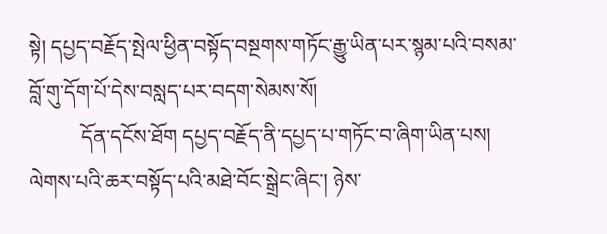སྟེ། དཔྱད་བརྗོད་སྤེལ་ཕྱིན་བསྟོད་བསྔགས་གཏོང་རྒྱུ་ཡིན་པར་སྙམ་པའི་བསམ་བློ་གུ་དོག་པོ་དེས་བསླད་པར་བདག་སེམས་སོ།
          དོན་དངོས་ཐོག དཔྱད་བརྗོད་ནི་དཔྱད་པ་གཏོང་བ་ཞིག་ཡིན་པས། ལེགས་པའི་ཆར་བསྟོད་པའི་མཐེ་བོང་སྒྲེང་ཞིང་། ཉེས་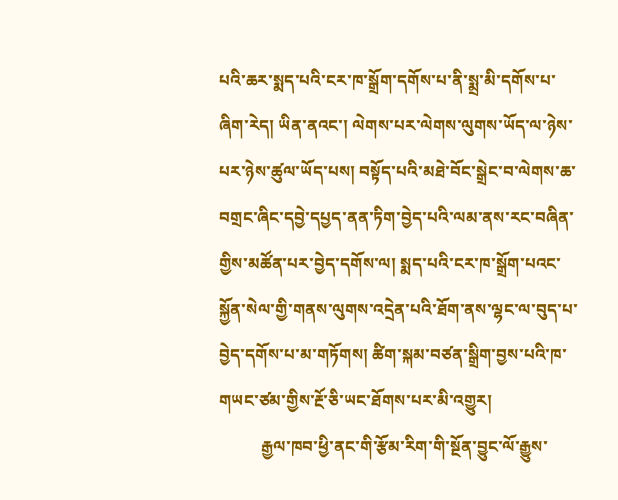པའི་ཆར་སྨད་པའི་ངར་ཁ་སྒྲོག་དགོས་པ་ནི་སྨྲ་མི་དགོས་པ་ཞིག་རེད། ཡིན་ནའང་། ལེགས་པར་ལེགས་ལུགས་ཡོད་ལ་ཉེས་པར་ཉེས་ཚུལ་ཡོད་པས། བསྟོད་པའི་མཐེ་བོང་སྒྲེང་བ་ལེགས་ཆ་བགྲང་ཞིང་དབྱེ་དཔྱད་ནན་ཏིག་བྱེད་པའི་ལམ་ནས་རང་བཞིན་གྱིས་མཚོན་པར་བྱེད་དགོས་ལ། སྨད་པའི་ངར་ཁ་སྒྲོག་པའང་སྐྱོན་སེལ་གྱི་གནས་ལུགས་འདྲེན་པའི་ཐོག་ནས་ལྷང་ལ་བུད་པ་བྱེད་དགོས་པ་མ་གཏོགས། ཚིག་སྐམ་བཙན་སྒྲིག་བྱས་པའི་ཁ་གཡང་ཙམ་གྱིས་རྔོ་ཅི་ཡང་ཐོགས་པར་མི་འགྱུར།
          རྒྱལ་ཁབ་ཕྱི་ནང་གི་རྩོམ་རིག་གི་སྔོན་བྱུང་ལོ་རྒྱུས་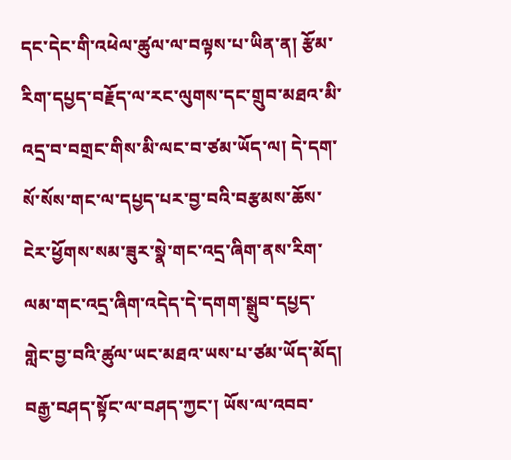དང་དེང་གི་འཕེལ་ཚུལ་ལ་བལྟས་པ་ཡིན་ན། རྩོམ་རིག་དཔྱད་བརྗོད་ལ་རང་ལུགས་དང་གྲུབ་མཐའ་མི་འདྲ་བ་བགྲང་གིས་མི་ལང་བ་ཙམ་ཡོད་ལ། དེ་དག་སོ་སོས་གང་ལ་དཔྱད་པར་བྱ་བའི་བརྩམས་ཆོས་ངེར་ཕྱོགས་སམ་ཟུར་སྣེ་གང་འདྲ་ཞིག་ནས་རིག་ལམ་གང་འདྲ་ཞིག་འདེད་དེ་དགག་སྒྲུབ་དཔྱད་གླེང་བྱ་བའི་ཚུལ་ཡང་མཐའ་ཡས་པ་ཙམ་ཡོད་མོད། བརྒྱ་བཤད་སྟོང་ལ་བཤད་ཀྱང་། ཡོས་ལ་འབབ་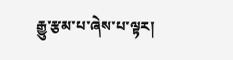རྒྱུ་རྩམ་པ་ཞེས་པ་ལྟར།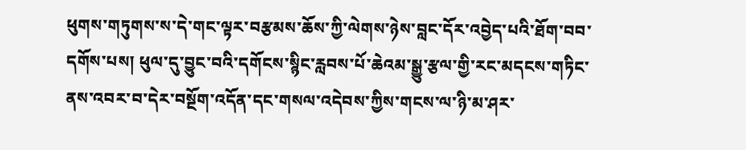ཕུགས་གཏུགས་ས་དེ་གང་ལྟར་བརྩམས་ཆོས་ཀྱི་ལེགས་ཉེས་བླང་དོར་འབྱེད་པའི་ཐོག་བབ་དགོས་པས། ཕུལ་དུ་བྱུང་བའི་དགོངས་སྙིང་རླབས་པོ་ཆེའམ་སྒྱུ་རྩལ་གྱི་རང་མདངས་གཏིང་ནས་འབར་བ་དེར་བསྔོག་འདོན་དང་གསལ་འདེབས་ཀྱིས་གངས་ལ་ཉི་མ་ཤར་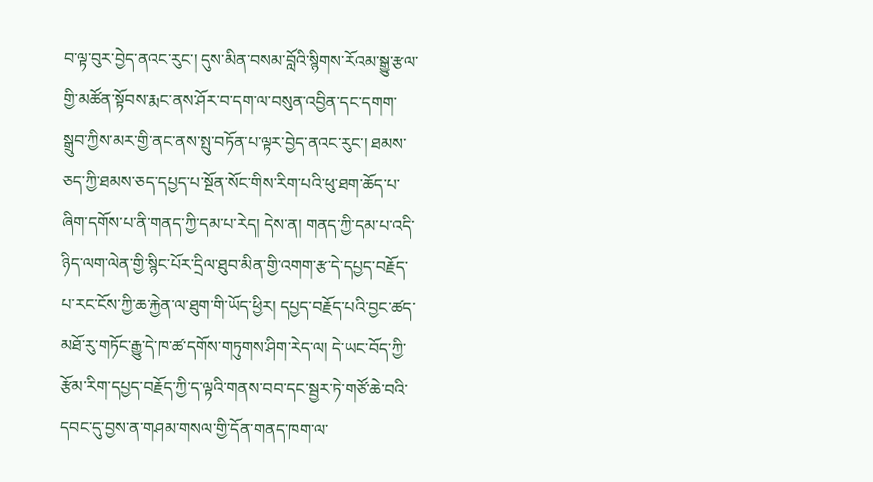བ་ལྟ་བུར་བྱེད་ནའང་རུང་། དུས་མིན་བསམ་བློའི་སྙིགས་རོའམ་སྒྱུ་རྩལ་གྱི་མཚོན་སྟོབས་རྨང་ནས་ཤོར་བ་དག་ལ་བསུན་འབྱིན་དང་དགག་སྒྲུབ་ཀྱིས་མར་གྱི་ནང་ནས་སྤུ་བཏོན་པ་ལྟར་བྱེད་ནའང་རུང་། ཐམས་ཅད་ཀྱི་ཐམས་ཅད་དཔྱད་པ་སྔོན་སོང་གིས་རིག་པའི་ཕུ་ཐག་ཆོད་པ་ཞིག་དགོས་པ་ནི་གནད་ཀྱི་དམ་པ་རེད། དེས་ན། གནད་ཀྱི་དམ་པ་འདི་ཉིད་ལག་ལེན་གྱི་སྙིང་པོར་དྲིལ་ཐུབ་མིན་གྱི་འགག་རྩ་དེ་དཔྱད་བརྗོད་པ་རང་ངོས་ཀྱི་ཆ་རྐྱེན་ལ་ཐུག་གི་ཡོད་ཕྱིར། དཔྱད་བརྗོད་པའི་བྱང་ཚད་མཐོ་རུ་གཏོང་རྒྱུ་དེ་ཁ་ཚ་དགོས་གཏུགས་ཤིག་རེད་ལ། དེ་ཡང་བོད་ཀྱི་རྩོམ་རིག་དཔྱད་བརྗོད་ཀྱི་ད་ལྟའི་གནས་བབ་དང་སྦྱར་ཏེ་གཙོ་ཆེ་བའི་དབང་དུ་བྱས་ན་གཤམ་གསལ་གྱི་དོན་གནད་ཁག་ལ་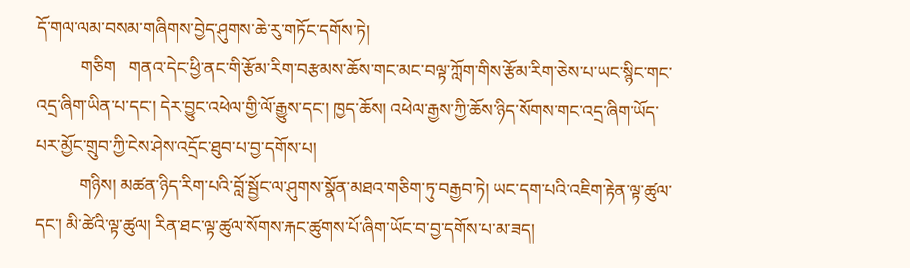དོ་གལ་ལམ་བསམ་གཞིགས་བྱེད་ཤུགས་ཆེ་རུ་གཏོང་དགོས་ཏེ།
          གཅིག   གནའ་དེང་ཕྱི་ནང་གི་རྩོམ་རིག་བརྩམས་ཆོས་གང་མང་བལྟ་ཀློག་གིས་རྩོམ་རིག་ཅེས་པ་ཡང་སྙིང་གང་འདྲ་ཞིག་ཡིན་པ་དང་། དེར་བྱུང་འཕེལ་གྱི་ལོ་རྒྱུས་དང་། ཁྱད་ཆོས། འཕེལ་རྒྱས་ཀྱི་ཆོས་ཉིད་སོགས་གང་འདྲ་ཞིག་ཡོད་པར་མྱོང་གྲུབ་ཀྱི་ངེས་ཤེས་འདྲོང་ཐུབ་པ་བྱ་དགོས་པ།
          གཉིས། མཚན་ཉིད་རིག་པའི་བློ་སྦྱོང་ལ་ཤུགས་སྣོན་མཐའ་གཅིག་ཏུ་བརྒྱབ་ཏེ། ཡང་དག་པའི་འཇིག་རྟེན་ལྟ་ཚུལ་དང་། མི་ཚེའི་ལྟ་ཚུལ། རིན་ཐང་ལྟ་ཚུལ་སོགས་རྐང་ཚུགས་པོ་ཞིག་ཡོང་བ་བྱ་དགོས་པ་མ་ཟད།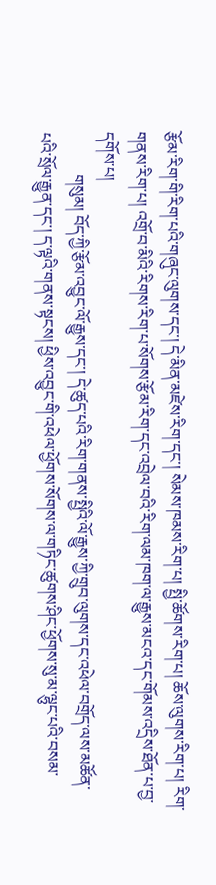རྩོམ་རིག་གི་རིག་པའི་གཞུང་ལུགས་དང་། དེ་མིན་མཛེས་རིག་དང་། སེམས་ཁམས་རིག་པ། སྤྱི་ཚོགས་རིག་པ། ཆོས་ལུགས་རིག་པ། རིག་གནས་རིག་པ། འགྲོ་བ་མིའི་རིགས་རིག་པ་སོགས་རྩོམ་རིག་དང་འབྲེལ་བའི་རིག་ལམ་ཁག་ལ་རྒྱུས་མངའ་དང་གོམས་འདྲིས་ཐོན་པ་བྱ་དགོས་པ།
          གསུམ། བོད་ཀྱི་རྩོམ་འབྱུང་ལོ་རྒྱུས་དང་། དེ་ཚུད་པའི་རིག་གནས་སྤྱིའི་ལོ་རྒྱུས་ཀྱི་གྲུབ་ལུགས་དང་འཕེལ་བགྲོད་ལས་མཚོན་པའི་སྲོལ་རྒྱུན་དང་། ད་ལྟའི་གནས་སྟངས། ཕྱིས་འབྱུང་གི་འཕེལ་ཕྱོགས་སོགས་ལ་གཏིང་ཚུགས་ཤིང་ཕྱོགས་སུ་མ་ལྷུང་པའི་བསམ་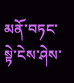མནོ་བཏང་སྟེ་ངེས་ཤེས་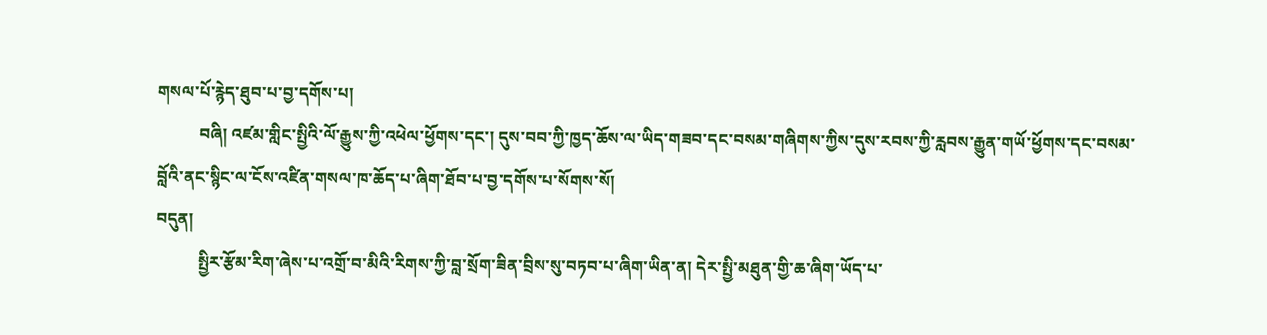གསལ་པོ་རྙེད་ཐུབ་པ་བྱ་དགོས་པ།
          བཞི། འཛམ་གླིང་སྤྱིའི་ལོ་རྒྱུས་ཀྱི་འཕེལ་ཕྱོགས་དང་། དུས་བབ་ཀྱི་ཁྱད་ཆོས་ལ་ཡིད་གཟབ་དང་བསམ་གཞིགས་ཀྱིས་དུས་རབས་ཀྱི་རླབས་རྒྱུན་གཡོ་ཕྱོགས་དང་བསམ་བློའི་ནང་སྙིང་ལ་ངོས་འཛིན་གསལ་ཁ་ཆོད་པ་ཞིག་ཐོབ་པ་བྱ་དགོས་པ་སོགས་སོ།
བདུན།
          སྤྱིར་རྩོམ་རིག་ཞེས་པ་འགྲོ་བ་མིའི་རིགས་ཀྱི་བླ་སྲོག་ཟིན་བྲིས་སུ་བཏབ་པ་ཞིག་ཡིན་ན། དེར་སྤྱི་མཐུན་གྱི་ཆ་ཞིག་ཡོད་པ་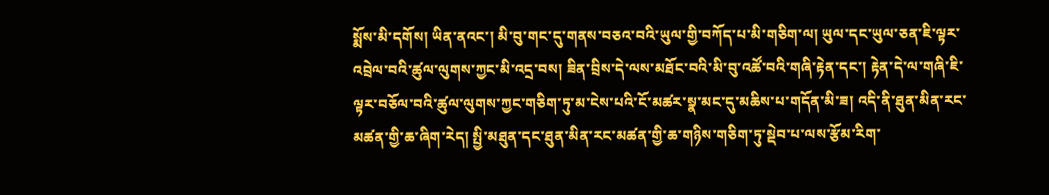སྨོས་མི་དགོས། ཡིན་ནའང་། མི་བུ་གང་དུ་གནས་བཅའ་བའི་ཡུལ་གྱི་བཀོད་པ་མི་གཅིག་ལ། ཡུལ་དང་ཡུལ་ཅན་ཇི་ལྟར་འབྲེལ་བའི་ཚུལ་ལུགས་ཀྱང་མི་འདྲ་བས། ཟིན་བྲིས་དེ་ལས་མཐོང་བའི་མི་བུ་འཚོ་བའི་གཞི་རྟེན་དང་། རྟེན་དེ་ལ་གཞི་ཇི་ལྟར་བཅོལ་བའི་ཚུལ་ལུགས་ཀྱང་གཅིག་ཏུ་མ་ངེས་པའི་ངོ་མཚར་སྣ་མང་དུ་མཆིས་པ་གདོན་མི་ཟ། འདི་ནི་ཐུན་མིན་རང་མཚན་གྱི་ཆ་ཞིག་རེད། སྤྱི་མཐུན་དང་ཐུན་མིན་རང་མཚན་གྱི་ཆ་གཉིས་གཅིག་ཏུ་སྡེབ་པ་ལས་རྩོམ་རིག་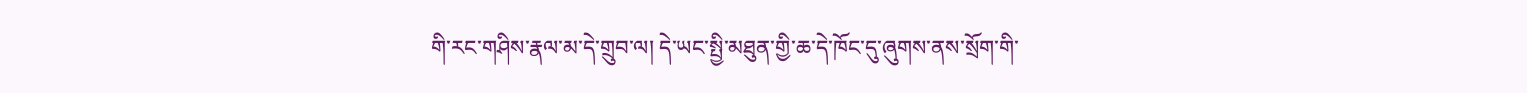གི་རང་གཤིས་རྣལ་མ་དེ་གྲུབ་ལ། དེ་ཡང་སྤྱི་མཐུན་གྱི་ཆ་དེ་ཁོང་དུ་ཞུགས་ནས་སྲོག་གི་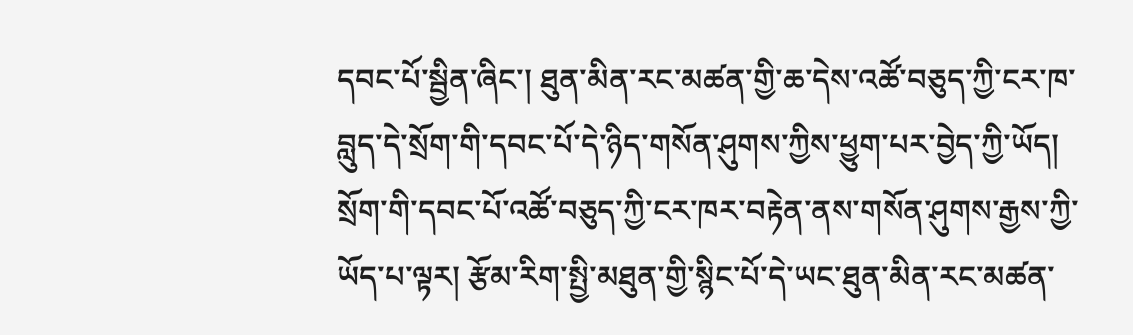དབང་པོ་སྦྱིན་ཞིང་། ཐུན་མིན་རང་མཚན་གྱི་ཆ་དེས་འཚོ་བཅུད་ཀྱི་ངར་ཁ་བླུད་དེ་སྲོག་གི་དབང་པོ་དེ་ཉིད་གསོན་ཤུགས་ཀྱིས་ཕྱུག་པར་བྱེད་ཀྱི་ཡོད། སྲོག་གི་དབང་པོ་འཚོ་བཅུད་ཀྱི་ངར་ཁར་བརྟེན་ནས་གསོན་ཤུགས་རྒྱས་ཀྱི་ཡོད་པ་ལྟར། རྩོམ་རིག་སྤྱི་མཐུན་གྱི་སྙིང་པོ་དེ་ཡང་ཐུན་མིན་རང་མཚན་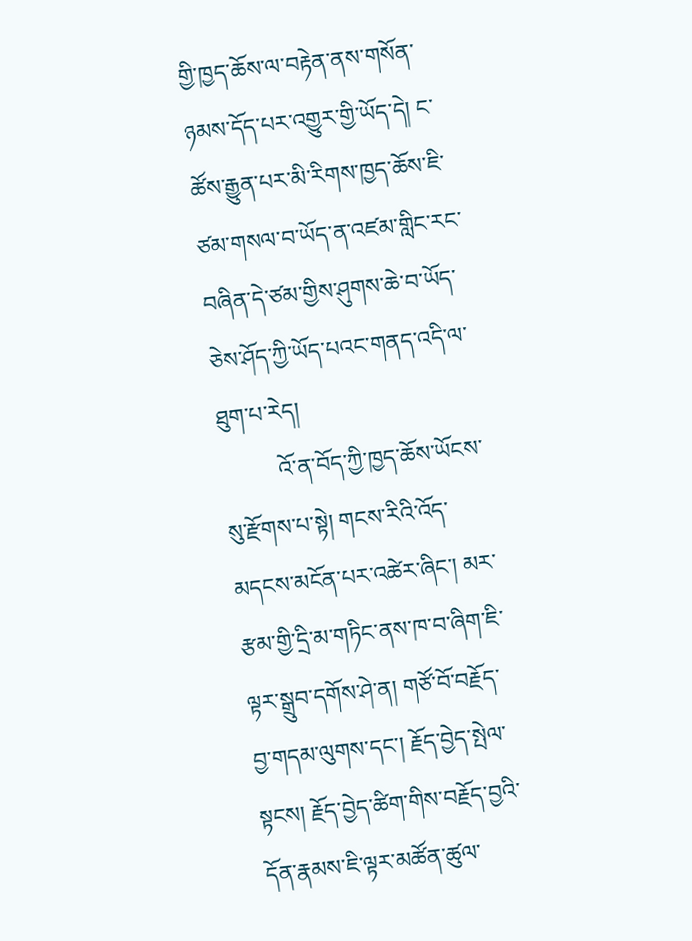གྱི་ཁྱད་ཆོས་ལ་བརྟེན་ནས་གསོན་ཉམས་དོད་པར་འགྱུར་གྱི་ཡོད་དེ། ང་ཚོས་རྒྱུན་པར་མི་རིགས་ཁྱད་ཆོས་ཇི་ཙམ་གསལ་བ་ཡོད་ན་འཛམ་གླིང་རང་བཞིན་དེ་ཙམ་གྱིས་ཤུགས་ཆེ་བ་ཡོད་ཅེས་ཤོད་ཀྱི་ཡོད་པའང་གནད་འདི་ལ་ཐུག་པ་རེད།
          འོ་ན་བོད་ཀྱི་ཁྱད་ཆོས་ཡོངས་སུ་རྫོགས་པ་སྟེ། གངས་རིའི་འོད་མདངས་མངོན་པར་འཚེར་ཞིང་། མར་རྩམ་གྱི་དྲི་མ་གཏིང་ནས་ཁ་བ་ཞིག་ཇི་ལྟར་སྒྲུབ་དགོས་ཤེ་ན། གཙོ་བོ་བརྗོད་བྱ་གདམ་ལུགས་དང་། རྗོད་བྱེད་སྤེལ་སྟངས། རྗོད་བྱེད་ཚིག་གིས་བརྗོད་བྱའི་དོན་རྣམས་ཇི་ལྟར་མཚོན་ཚུལ་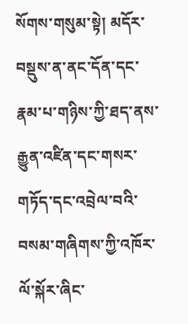སོགས་གསུམ་སྟེ། མདོར་བསྡུས་ན་ནང་དོན་དང་རྣམ་པ་གཉིས་ཀྱི་ཐད་ནས་རྒྱུན་འཛིན་དང་གསར་གཏོད་དང་འབྲེལ་བའི་བསམ་གཞིགས་ཀྱི་འཁོར་ལོ་སྐོར་ཞིང་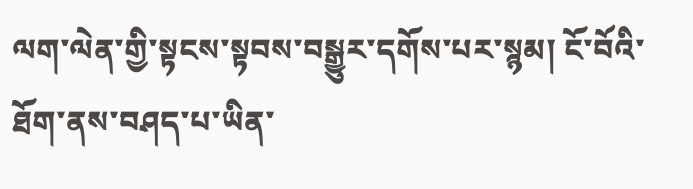ལག་ལེན་གྱི་སྟངས་སྟབས་བསྒྱུར་དགོས་པར་སྙམ། ངོ་བོའི་ཐོག་ནས་བཤད་པ་ཡིན་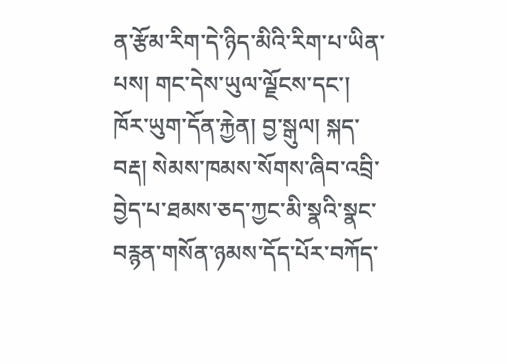ན་རྩོམ་རིག་དེ་ཉིད་མིའི་རིག་པ་ཡིན་པས། གང་དེས་ཡུལ་ལྗོངས་དང་། ཁོར་ཡུག་དོན་རྐྱེན། བྱ་སྒུལ། སྐད་བརྡ། སེམས་ཁམས་སོགས་ཞིབ་འབྲི་བྱེད་པ་ཐམས་ཅད་ཀྱང་མི་སྣའི་སྣང་བརྙན་གསོན་ཉམས་དོད་པོར་བཀོད་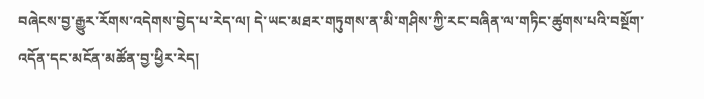བཞེངས་བྱ་རྒྱུར་རོགས་འདེགས་བྱེད་པ་རེད་ལ། དེ་ཡང་མཐར་གཏུགས་ན་མི་གཤིས་ཀྱི་རང་བཞིན་ལ་གཏིང་ཚུགས་པའི་བསྔོག་འདོན་དང་མངོན་མཚོན་བྱ་ཕྱིར་རེད།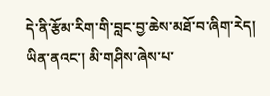དེ་ནི་རྩོམ་རིག་གི་བླང་བྱ་ཆེས་མཐོ་བ་ཞིག་རེད། ཡིན་ནའང་། མི་གཤིས་ཞེས་པ་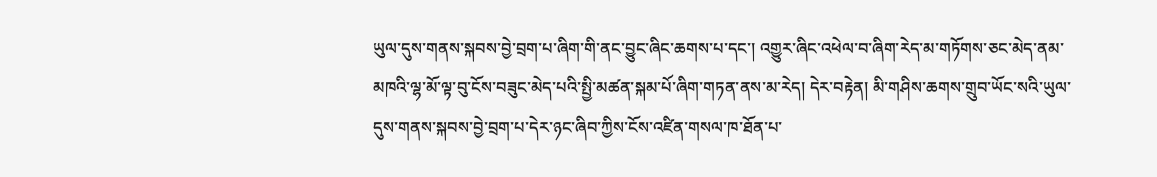ཡུལ་དུས་གནས་སྐབས་བྱེ་བྲག་པ་ཞིག་གི་ནང་བྱུང་ཞིང་ཆགས་པ་དང་། འགྱུར་ཞིང་འཕེལ་བ་ཞིག་རེད་མ་གཏོགས་ཅང་མེད་ནམ་མཁའི་ལྷ་མོ་ལྟ་བུ་ངོས་བཟུང་མེད་པའི་སྤྱི་མཚན་སྐམ་པོ་ཞིག་གཏན་ནས་མ་རེད། དེར་བརྟེན། མི་གཤིས་ཆགས་གྲུབ་ཡོང་སའི་ཡུལ་དུས་གནས་སྐབས་བྱེ་བྲག་པ་དེར་ཉང་ཞིབ་ཀྱིས་ངོས་འཛིན་གསལ་ཁ་ཐོན་པ་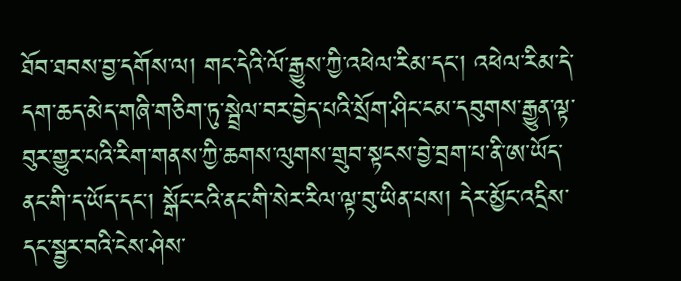ཐོབ་ཐབས་བྱ་དགོས་ལ། གང་དེའི་ལོ་རྒྱུས་ཀྱི་འཕེལ་རིམ་དང་། འཕེལ་རིམ་དེ་དག་ཆད་མེད་གཞི་གཅིག་ཏུ་སྦྲེལ་བར་བྱེད་པའི་སྲོག་ཤིང་ངམ་དབུགས་རྒྱུན་ལྟ་བུར་གྱུར་པའི་རིག་གནས་ཀྱི་ཆགས་ལུགས་གྲུབ་སྟངས་བྱེ་བྲག་པ་ནི་ཨ་ཡོད་ནང་གི་ད་ཡོད་དང་། སྒོང་ངའི་ནང་གི་སེར་རིལ་ལྟ་བུ་ཡིན་པས། དེར་མྱོང་འདྲིས་དང་སྦྱར་བའི་ངེས་ཤེས་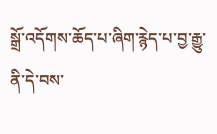སྒྲོ་འདོགས་ཆོད་པ་ཞིག་རྙེད་པ་བྱ་རྒྱུ་ནི་དེ་བས་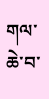གལ་ཆེ་བ་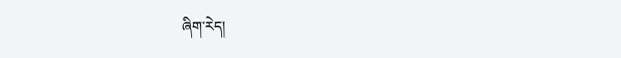ཞིག་རེད།